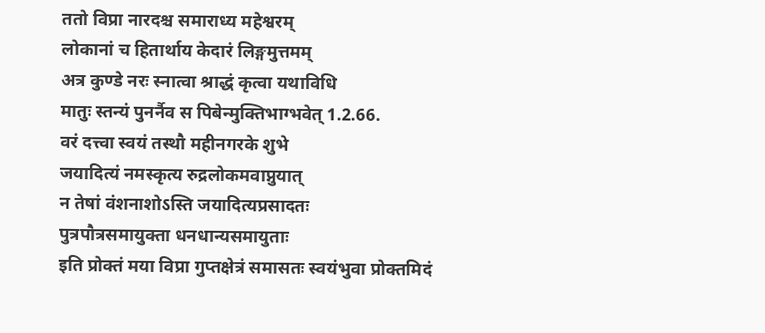ततो विप्रा नारदश्च समाराध्य महेश्वरम्
लोकानां च हितार्थाय केदारं लिङ्गमुत्तमम्
अत्र कुण्डे नरः स्नात्वा श्राद्धं कृत्वा यथाविधि
मातुः स्तन्यं पुनर्नैव स पिबेन्मुक्तिभाग्भवेत् 1.2.66.
वरं दत्त्वा स्वयं तस्थौ महीनगरके शुभे
जयादित्यं नमस्कृत्य रुद्रलोकमवाप्नुयात्
न तेषां वंशनाशोऽस्ति जयादित्यप्रसादतः
पुत्रपौत्रसमायुक्ता धनधान्यसमायुताः
इति प्रोक्तं मया विप्रा गुप्तक्षेत्रं समासतः स्वयंभुवा प्रोक्तमिदं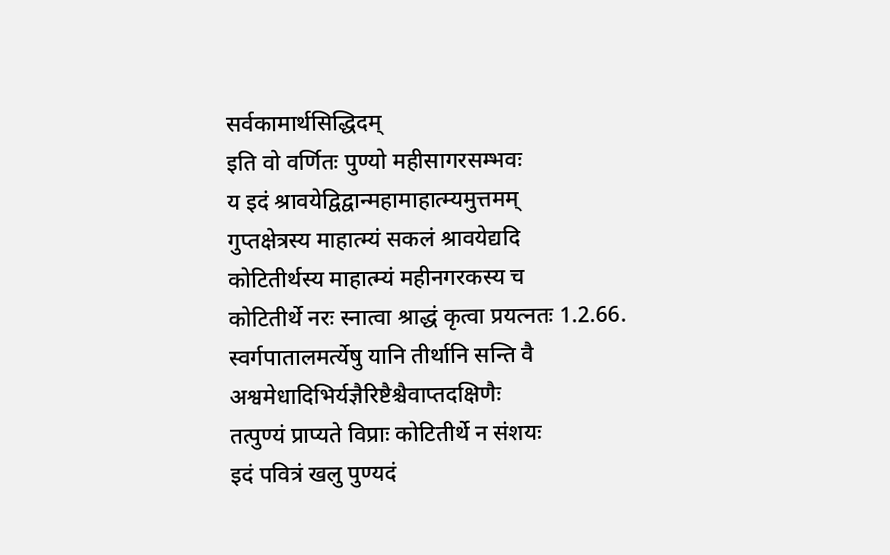सर्वकामार्थसिद्धिदम्
इति वो वर्णितः पुण्यो महीसागरसम्भवः
य इदं श्रावयेद्विद्वान्महामाहात्म्यमुत्तमम्
गुप्तक्षेत्रस्य माहात्म्यं सकलं श्रावयेद्यदि
कोटितीर्थस्य माहात्म्यं महीनगरकस्य च
कोटितीर्थे नरः स्नात्वा श्राद्धं कृत्वा प्रयत्नतः 1.2.66.
स्वर्गपातालमर्त्येषु यानि तीर्थानि सन्ति वै
अश्वमेधादिभिर्यज्ञैरिष्टैश्चैवाप्तदक्षिणैः
तत्पुण्यं प्राप्यते विप्राः कोटितीर्थे न संशयः
इदं पवित्रं खलु पुण्यदं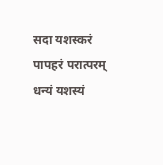सदा यशस्करं पापहरं परात्परम्
धन्यं यशस्यं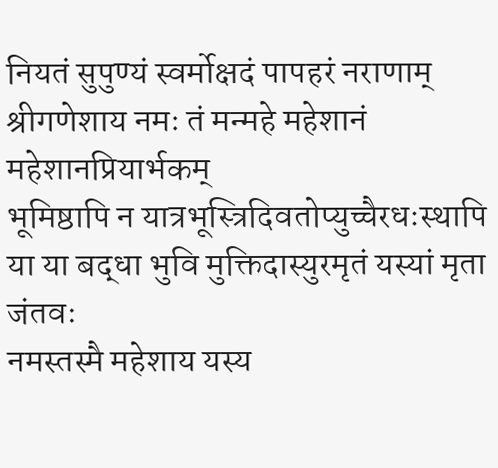नियतं सुपुण्यं स्वर्मोक्षदं पापहरं नराणाम्
श्रीगणेशाय नमः तं मन्महे महेशानं महेशानप्रियार्भकम्
भूमिष्ठापि न यात्रभूस्त्रिदिवतोप्युच्चैरधःस्थापि या या बद्धा भुवि मुक्तिदास्युरमृतं यस्यां मृता जंतवः
नमस्तस्मै महेशाय यस्य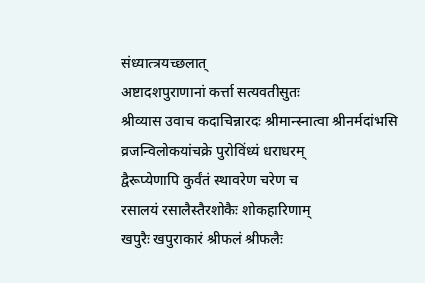संध्यात्त्रयच्छलात्
अष्टादशपुराणानां कर्त्ता सत्यवतीसुतः
श्रीव्यास उवाच कदाचिन्नारदः श्रीमान्स्नात्वा श्रीनर्मदांभसि
व्रजन्विलोकयांचक्रे पुरोविंध्यं धराधरम्
द्वैरूप्येणापि कुर्वंतं स्थावरेण चरेण च
रसालयं रसालैस्तैरशोकैः शोकहारिणाम्
खपुरैः खपुराकारं श्रीफलं श्रीफलैः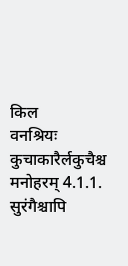किल
वनश्रियः कुचाकारैर्लकुचैश्च मनोहरम् 4.1.1.
सुरंगैश्चापि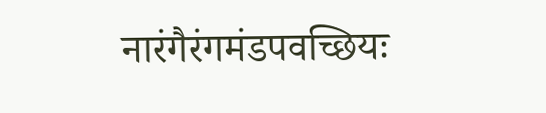नारंगैरंगमंडपवच्छियः